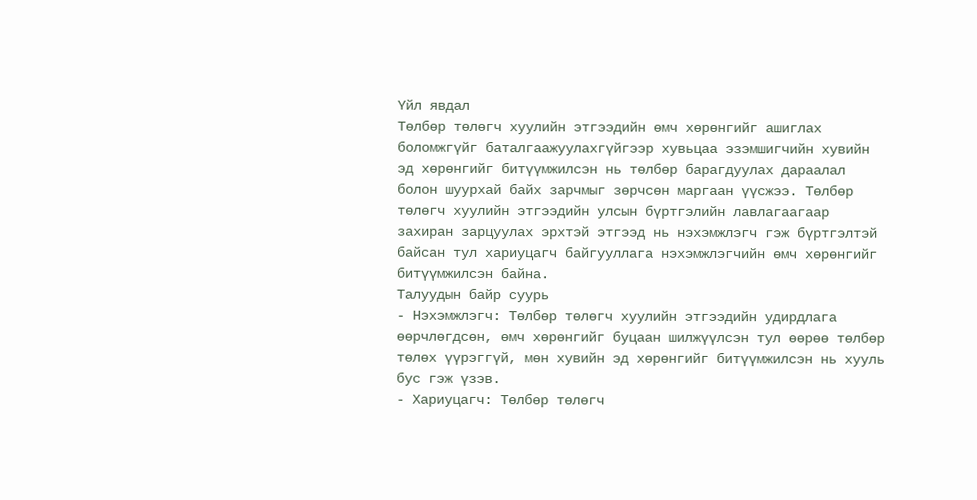Үйл явдал
Төлбөр төлөгч хуулийн этгээдийн өмч хөрөнгийг ашиглах боломжгүйг баталгаажуулахгүйгээр хувьцаа эзэмшигчийн хувийн эд хөрөнгийг битүүмжилсэн нь төлбөр барагдуулах дараалал болон шуурхай байх зарчмыг зөрчсөн маргаан үүсжээ. Төлбөр төлөгч хуулийн этгээдийн улсын бүртгэлийн лавлагаагаар захиран зарцуулах эрхтэй этгээд нь нэхэмжлэгч гэж бүртгэлтэй байсан тул хариуцагч байгууллага нэхэмжлэгчийн өмч хөрөнгийг битүүмжилсэн байна.
Талуудын байр суурь
- Нэхэмжлэгч: Төлбөр төлөгч хуулийн этгээдийн удирдлага өөрчлөгдсөн, өмч хөрөнгийг буцаан шилжүүлсэн тул өөрөө төлбөр төлөх үүрэггүй, мөн хувийн эд хөрөнгийг битүүмжилсэн нь хууль бус гэж үзэв.
- Хариуцагч: Төлбөр төлөгч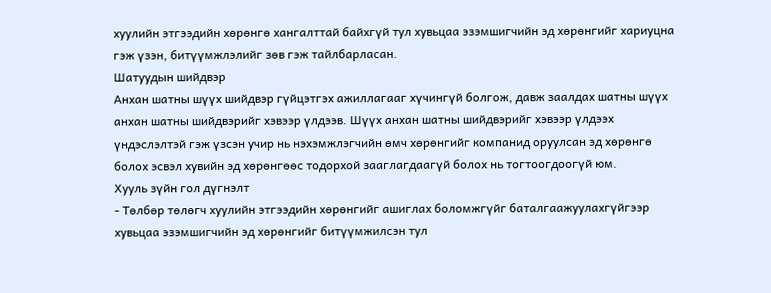хуулийн этгээдийн хөрөнгө хангалттай байхгүй тул хувьцаа эзэмшигчийн эд хөрөнгийг хариуцна гэж үзэн, битүүмжлэлийг зөв гэж тайлбарласан.
Шатуудын шийдвэр
Анхан шатны шүүх шийдвэр гүйцэтгэх ажиллагааг хүчингүй болгож, давж заалдах шатны шүүх анхан шатны шийдвэрийг хэвээр үлдээв. Шүүх анхан шатны шийдвэрийг хэвээр үлдээх үндэслэлтэй гэж үзсэн учир нь нэхэмжлэгчийн өмч хөрөнгийг компанид оруулсан эд хөрөнгө болох эсвэл хувийн эд хөрөнгөөс тодорхой зааглагдаагүй болох нь тогтоогдоогүй юм.
Хууль зүйн гол дүгнэлт
- Төлбөр төлөгч хуулийн этгээдийн хөрөнгийг ашиглах боломжгүйг баталгаажуулахгүйгээр хувьцаа эзэмшигчийн эд хөрөнгийг битүүмжилсэн тул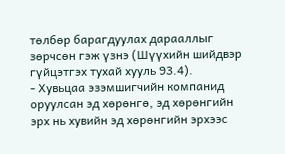төлбөр барагдуулах дарааллыг зөрчсөн гэж үзнэ (Шүүхийн шийдвэр гүйцэтгэх тухай хууль 93.4).
- Хувьцаа эзэмшигчийн компанид оруулсан эд хөрөнгө, эд хөрөнгийн эрх нь хувийн эд хөрөнгийн эрхээс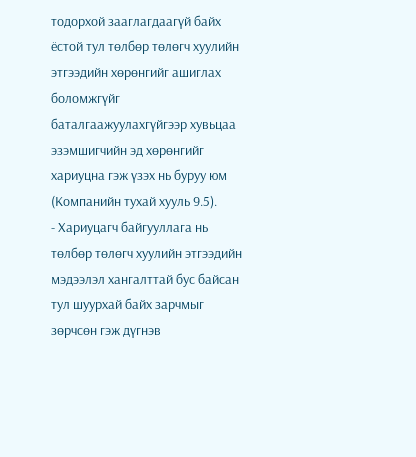тодорхой зааглагдаагүй байх ёстой тул төлбөр төлөгч хуулийн этгээдийн хөрөнгийг ашиглах боломжгүйг баталгаажуулахгүйгээр хувьцаа эзэмшигчийн эд хөрөнгийг хариуцна гэж үзэх нь буруу юм (Компанийн тухай хууль 9.5).
- Хариуцагч байгууллага нь төлбөр төлөгч хуулийн этгээдийн мэдээлэл хангалттай бус байсан тул шуурхай байх зарчмыг зөрчсөн гэж дүгнэв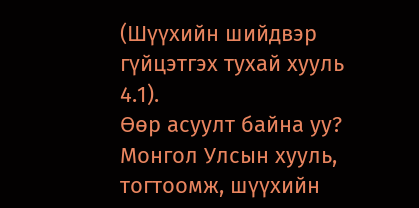(Шүүхийн шийдвэр гүйцэтгэх тухай хууль 4.1).
Өөр асуулт байна уу?
Монгол Улсын хууль, тогтоомж, шүүхийн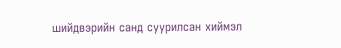шийдвэрийн санд суурилсан хиймэл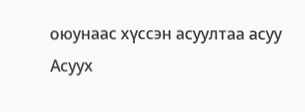оюунаас хүссэн асуултаа асуу
Асуух